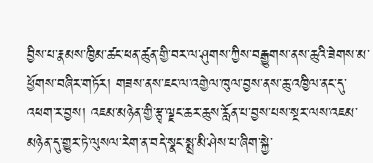བྱིས་པ་རྣམས་ཁྱིམ་ཚང་ཕན་ཚུན་གྱི་བར་ལ་ཤུགས་ཀྱིས་བརྒྱུགས་ནས་ཆུའི་ཟེགས་མ་ཕྱོགས་བཞིར་གཏོར། གཟས་ནས་ཇང་ལ་འགྱེལ་ཁུལ་བྱས་ནས་ཆུ་འཁྱིལ་ནང་དུ་འཕག་ར་བྱས། འཇམ་མཉེན་གྱི་རྩྭ་ལྗང་ཆར་ཆུས་རློན་པ་བྱས་པས་སྔར་ལས་འཇམ་མཉེན་དུ་གྱུར་ཏེ་ལུསལ་རེག་ན་བདེ་སྣང་སྨྲ་མི་ཤེས་པ་ཞིག་སྐྱེ་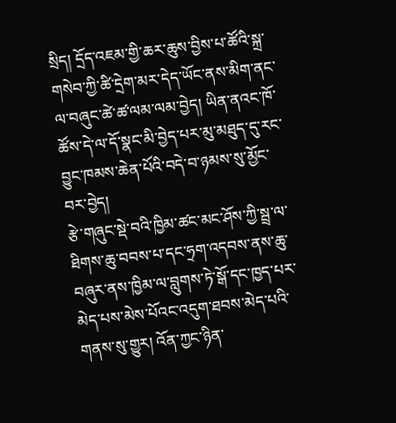སྲིད། དྲོད་འཇམ་གྱི་ཆར་ཆུས་བྱིས་པ་ཚོའི་སྐྲ་གསེབ་ཀྱི་ཚི་དྲེག་མར་དེད་ཡོང་ནས་མིག་ནང་ལ་བཞུང་ཚེ་ཚ་ལམ་ལམ་བྱེད། ཡིན་ནའང་ཁོ་ཚོས་དེ་ལ་དོ་སྣང་མི་བྱེད་པར་མུ་མཐུད་དུ་རང་བྱུང་ཁམས་ཆེན་པོའི་བདེ་བ་ཉམས་སུ་མྱོང་བར་བྱེད།
རྩེ་གཞུང་སྡེ་བའི་ཁྱིམ་ཚང་མང་ཤོས་ཀྱི་སྦྲ་ལ་ཐིགས་ཆུ་བབས་པ་དང་ཧྲག་འདབས་ནས་ཆུ་བཞུར་ནས་ཁྱིམ་ལ་བླུགས་ཏེ་སྒོ་དང་ཁྱད་པར་མེད་པས་མེས་པོའང་འདུག་ཐབས་མེད་པའི་གནས་སུ་གྱུར། འོན་ཀྱང་ཉིན་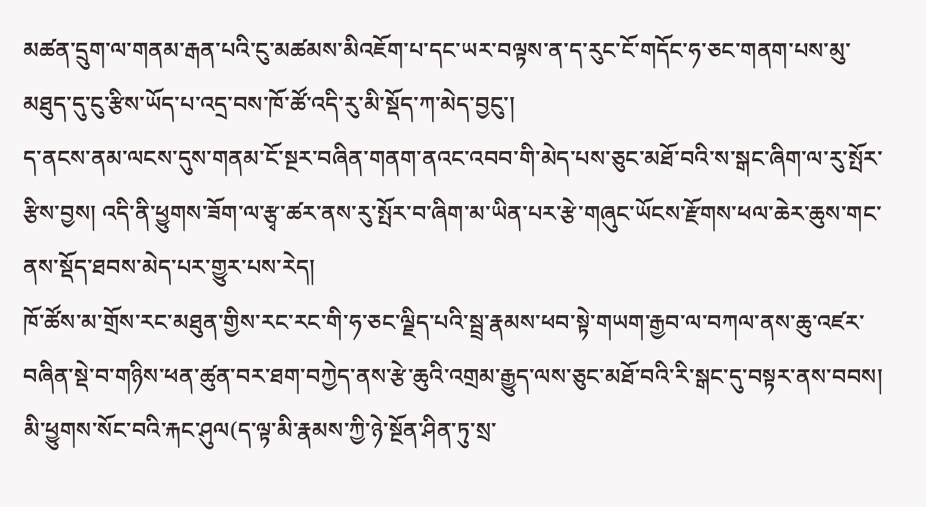མཚན་དྲུག་ལ་གནམ་རྒན་པའི་ངུ་མཚམས་མིའཇོག་པ་དང་ཡར་བལྟས་ན་ད་རུང་ངོ་གདོང་ཧ་ཅང་གནག་པས་མུ་མཐུད་དུ་ངུ་རྩིས་ཡོད་པ་འདྲ་བས་ཁོ་ཚོ་འདི་རུ་མི་སྡོད་ཀ་མེད་བྱངུ་།
ད་ནངས་ནམ་ལངས་དུས་གནམ་ངོ་སྔར་བཞིན་གནག་ནའང་འབབ་གི་མེད་པས་ཅུང་མཐོ་བའི་ས་སྒང་ཞིག་ལ་རུ་སྤོར་རྩིས་བྱས། འདི་ནི་ཕྱུགས་ཟོག་ལ་རྩྭ་ཚར་ནས་རུ་སྤོར་བ་ཞིག་མ་ཡིན་པར་རྩེ་གཞུང་ཡོངས་རྫོགས་ཕལ་ཆེར་ཆུས་གང་ནས་སྡོད་ཐབས་མེད་པར་གྱུར་པས་རེད།
ཁོ་ཚོས་མ་གྲོས་རང་མཐུན་གྱིས་རང་རང་གི་ཧ་ཅང་ལྗིད་པའི་སྦྲ་རྣམས་ཕབ་སྟེ་གཡག་རྒྱབ་ལ་བཀལ་ནས་ཆུ་འཛར་བཞིན་སྡེ་བ་གཉིས་ཕན་ཚུན་བར་ཐག་བཀྱེད་ནས་རྩེ་ཆུའི་འགྲམ་རྒྱུད་ལས་ཅུང་མཐོ་བའི་རི་སྒང་དུ་བསྟར་ནས་བབས། མི་ཕྱུགས་སོང་བའི་རྐང་ཤུལ(ད་ལྟ་མི་རྣམས་ཀྱི་ཉེ་སྔོན་ཤིན་ཏུ་སྲ་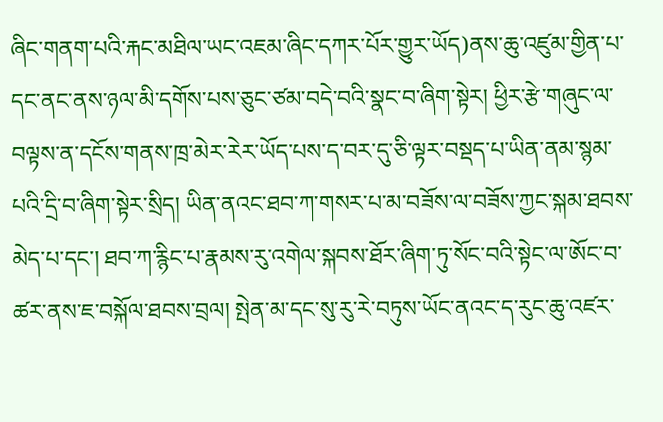ཞིང་གནག་པའི་རྐང་མཐིལ་ཡང་འཇམ་ཞིང་དཀར་པོར་གྱུར་ཡོད)ནས་ཆུ་འཛུམ་གྱིན་པ་དང་ནང་ནས་ཉལ་མི་དགོས་པས་ཅུང་ཙམ་བདེ་བའི་སྣང་བ་ཞིག་སྟེར། ཕྱིར་རྩེ་གཞུང་ལ་བལྟས་ན་དངོས་གནས་ཁྲ་མེར་རེར་ཡོད་པས་ད་བར་དུ་ཅི་ལྟར་བསྡད་པ་ཡིན་ནམ་སྙམ་པའི་དྲི་བ་ཞིག་སྟེར་སྲིད། ཡིན་ནའང་ཐབ་ཀ་གསར་པ་མ་བཟོས་ལ་བཟོས་ཀྱང་སྐམ་ཐབས་མེད་པ་དང་། ཐབ་ཀ་རྙིང་པ་རྣམས་རུ་འགེལ་སྐབས་ཐོར་ཞིག་ཏུ་སོང་བའི་སྟེང་ལ་ཨོང་བ་ཚར་ནས་ཇ་བསྐོལ་ཐབས་བྲལ། སྤེན་མ་དང་སུ་རུ་རེ་བཏུས་ཡོང་ནའང་ད་རུང་ཆུ་འཛར་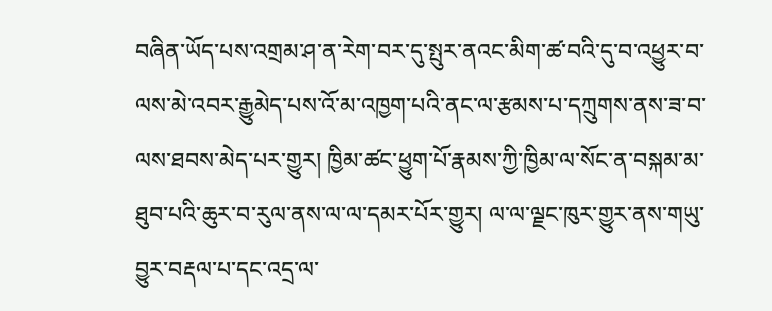བཞིན་ཡོད་པས་འགྲམ་ཤ་ན་རེག་བར་དུ་སྤུར་ནའང་མིག་ཚ་བའི་དུ་བ་འཕྱུར་བ་ལས་མེ་འབར་རྒྱུམེད་པས་འོ་མ་འཁྱག་པའི་ནང་ལ་རྩམས་པ་དཀྲུགས་ནས་ཟ་བ་ལས་ཐབས་མེད་པར་གྱུར། ཁྱིམ་ཚང་ཕྱུག་པོ་རྣམས་ཀྱི་ཁྱིམ་ལ་སོང་ན་བསྐམ་མ་ཐུབ་པའི་ཆུར་བ་རུལ་ནས་ལ་ལ་དམར་པོར་གྱུར། ལ་ལ་ལྗང་ཁུར་གྱུར་ནས་གཡུ་བྱུར་བརྡལ་པ་དང་འདྲ་ལ་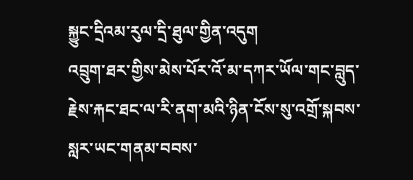སྐྱུང་དྲིའམ་རུལ་དྲི་ཐུལ་གྱིན་འདུག
འབྲུག་ཐར་གྱིས་མེས་པོར་འོ་མ་དཀར་ཡོལ་གང་བླུད་རྗེས་རྐང་ཐང་ལ་རི་ནག་མའི་ཉིན་ངོས་སུ་འགྲོ་སྐབས་སླར་ཡང་གནམ་བབས་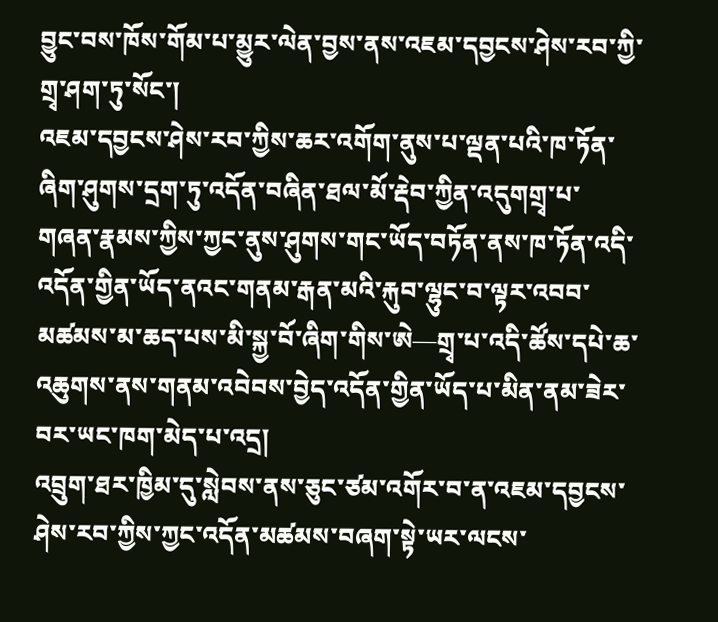བྱུང་བས་ཁོས་གོམ་པ་མྱུར་ལེན་བྱས་ནས་འཇམ་དབྱངས་ཤེས་རབ་ཀྱི་གྲྭ་ཤག་ཏུ་སོང་།
འཇམ་དབྱངས་ཤེས་རབ་ཀྱིས་ཆར་འགོག་ནུས་པ་ལྡན་པའི་ཁ་ཏོན་ཞིག་ཤུགས་དྲག་ཏུ་འདོན་བཞིན་ཐལ་མོ་རྡེབ་ཀྱིན་འདུགགྲྭ་པ་གཞན་རྣམས་ཀྱིས་ཀྱང་ནུས་ཤུགས་གང་ཡོད་བཏོན་ནས་ཁ་ཏོན་འདི་འདོན་གྱིན་ཡོད་ནའང་གནམ་རྒན་མའི་རྐུབ་ལྷུང་བ་ལྟར་འབབ་མཚམས་མ་ཆད་པས་མི་སྐྱ་བོ་ཞིག་གིས་ཨེ—གྲྭ་པ་འདི་ཚོས་དཔེ་ཆ་འཆུགས་ནས་གནམ་འབེབས་བྱེད་འདོན་གྱིན་ཡོད་པ་མིན་ནམ་ཟེར་བར་ཡང་ཁག་མེད་པ་འདྲ།
འབྲུག་ཐར་ཁྱིམ་དུ་སླེབས་ནས་ཅུང་ཙམ་འགོར་བ་ན་འཇམ་དབྱངས་ཤེས་རབ་ཀྱིས་ཀྱང་འདོན་མཚམས་བཞག་སྟེ་ཡར་ལངས་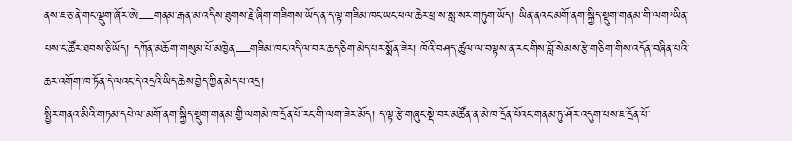ནས་ཇ་ཅ་ནེ་གང་ལྡུག་ཞོར་ཨེ—གནམ་རྒན་མ་འདིས་ཐུགས་རྗེ་ཞིག་གཟིགས་ཡོད་ན་ད་ལྟ་གཟིམ་ཁང་ཡང་ཕལ་ཆེར་ཕྲ་ས་སླ་སར་གཏུག་ཡོད། ཡིན་ནའང་མགོ་ནག་སྐྱིད་སྡུག་གནམ་གི་ལག’ཡིན་པས་ང་ཚོར་ཐབས་ཅི་ཡོད། དཀོན་མཆོག་གསུམ་པོ་མཁྱེན—གཟིམ་ཁང་འདི་ལ་བར་ཆད་ཅིག་མེད་པར་སྨོན་ཟེར། ཁོའི་བཤད་ཚུལ་ལ་བལྟས་ན་རང་གིས་བློ་སེམས་རྩེ་གཅིག་གིས་འདོན་བཞིན་པའི་ཆར་འགོག་ཁ་ཏོན་དེ་ལའང་དེ་འདྲའི་ཡིད་ཆེས་བྱེད་ཀྱིན་མེད་པ་འདྲ།
སྤྱིར་གནའ་མིའི་གཏམ་དཔེ་ལ་མགོ་ནག་སྐྱིད་སྡུག་གནམ་གྱི་ལགམེ་ཁ་དྲོན་པོ་རང་གི་ལག་ཟེར་མོད། ད་ལྟ་རྩེ་གཞུང་སྡེ་བར་མཚོན་ན་མེ་ཁ་དྲོན་པོའང་གནམ་ཏུ་ཤོར་འདུག་པས་ཇ་དྲོན་པོ་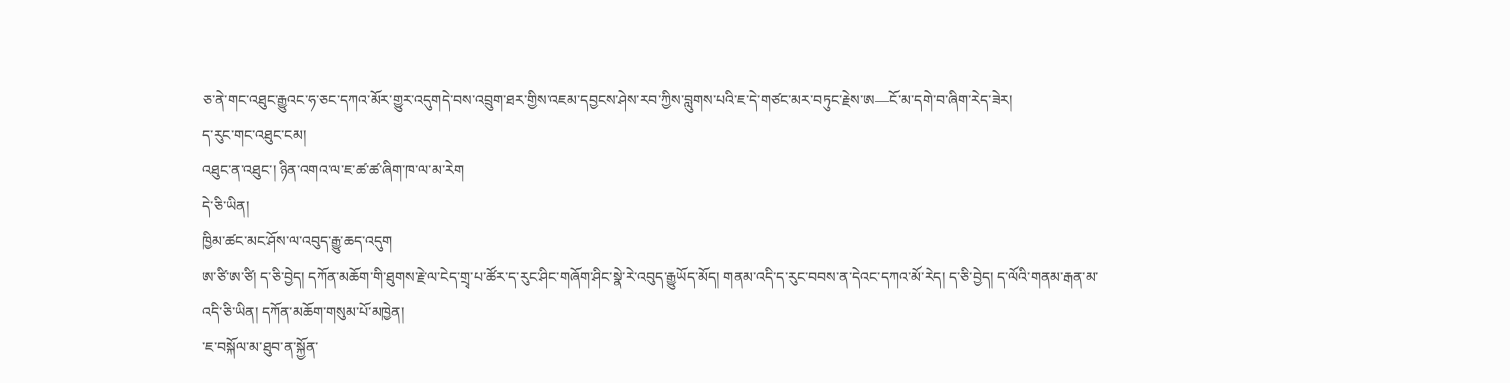ཅ་ནེ་གང་འཐུང་རྒྱུའང་ཧ་ཅང་དཀའ་མོར་གྱུར་འདུགདེ་བས་འབྲུག་ཐར་གྱིས་འཇམ་དབྱངས་ཤེས་རབ་ཀྱིས་བླུགས་པའི་ཇ་དེ་གཙང་མར་བཏུང་རྗེས་ཨ—ངོ་མ་དགེ་བ་ཞིག་རེད་ཟེར།
ད་རུང་གང་འཐུང་ངམ།
འཐུང་ན་འཐུང་། ཉིན་འགའ་ལ་ཇ་ཚ་ཚ་ཞིག་ཁ་ལ་མ་རེག
དེ་ཅི་ཡིན།
ཁྱིམ་ཚང་མང་ཤོས་ལ་འབུད་རྒྱུ་ཆད་འདུག
ཨ་ཙི་ཨ་ཙི། ད་ཅི་བྱེད། དཀོན་མཆོག་གི་ཐུགས་རྗེ་ལ་ངེད་གྲྭ་པ་ཚོར་ད་རུང་ཤིང་གཞོག་ཤིང་སྣེ་རེ་འབུད་རྒྱུཡོད་མོད། གནམ་འདི་ད་རུང་བབས་ན་དེའང་དཀའ་མོ་རེད། ད་ཅི་བྱེད། ད་ལོའི་གནམ་རྒན་མ་འདི་ཅི་ཡིན། དཀོན་མཆོག་གསུམ་པོ་མཁྱེན།
་ཇ་བསྐོལ་མ་ཐུབ་ན་སྐྱོན་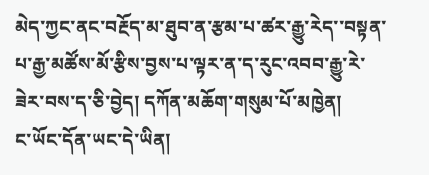མེད་ཀྱང་ནང་བརྔོད་མ་ཐུབ་ན་རྩམ་པ་ཚར་རྒྱུ་རེད་་བསྟན་པ་རྒྱ་མཚོས་མོ་རྩིས་བྱས་པ་ལྟར་ན་ད་རུང་འབབ་རྒྱུ་རེ་ཟེར་བས་ད་ཅི་བྱེད། དཀོན་མཆོག་གསུམ་པོ་མཁྱེན།
ང་ཡོང་དོན་ཡང་དེ་ཡིན།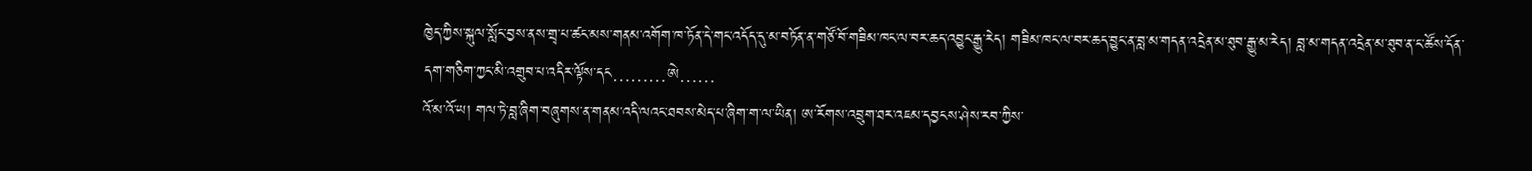ཁྱེད་ཀྱིས་སྐུལ་སློང་བྱས་ནས་གྲྭ་པ་ཚང་མས་གནམ་འགོག་ཁ་ཏོན་དེ་གང་འདོད་དུ་མ་བཏོན་ན་གཙོ་བོ་གཟིམ་ཁང་ལ་བར་ཆད་འབྱུང་རྒྱུ་རེད། གཟིམ་ཁང་ལ་བར་ཆད་བྱུང་ན་བླ་མ་གདན་འདྲེན་མ་ཐུབ་རྒྱུ་མ་རེད། བླ་མ་གདན་འདྲེན་མ་ཐུབ་ན་ང་ཚོས་དོན་དག་གཅིག་ཀྱང་མི་འགྲུབ་པ་འདིར་ལྟོས་དང………ཨེ……
འོ་མ་འོ་ཡ། གལ་ཏེ་བླ་ཞིག་བཞུགས་ན་གནམ་འདི་ལའང་ཐབས་མེད་པ་ཞིག་ག་ལ་ཡིན། ཨ་རོགས་འབྲུག་ཐར་འཇམ་དབྱངས་ཤེས་རབ་ཀྱིས་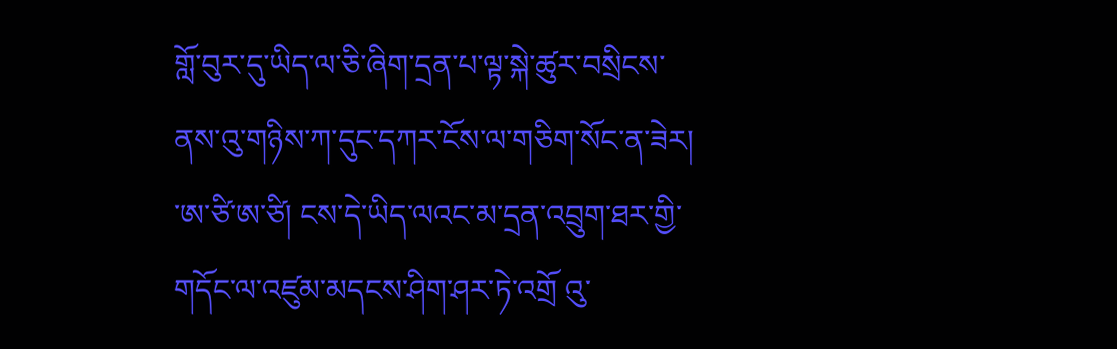གློ་བུར་དུ་ཡིད་ལ་ཅི་ཞིག་དྲན་པ་ལྟ་སྐེ་ཚུར་བསྲིངས་ནས་འུ་གཉིས་ཀ་དུང་དཀར་ངོས་ལ་གཅིག་སོང་ན་ཟེར།
་ཨ་ཙི་ཨ་ཙི། ངས་དེ་ཡིད་ལའང་མ་དྲན་འབྲུག་ཐར་གྱི་གདོང་ལ་འཛུམ་མདངས་ཤིག་ཤར་ཏེ་འགྲོ འུ་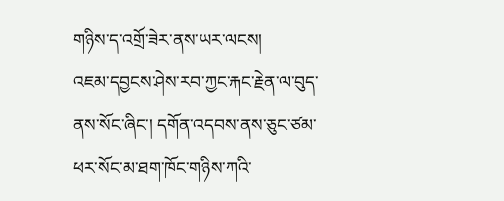གཉིས་ད་འགྲོ་ཟེར་ནས་ཡར་ལངས།
འཇམ་དབྱངས་ཤེས་རབ་ཀྱང་རྐང་རྗེན་ལ་བུད་ནས་སོང་ཞིང་། དགོན་འདབས་ནས་ཅུང་ཙམ་ཕར་སོང་མ་ཐག་ཁོང་གཉིས་ཀའི་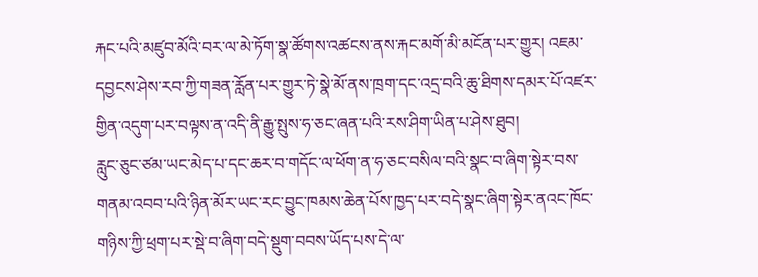རྐང་པའི་མཛུབ་མོའི་བར་ལ་མེ་ཏོག་སྣ་ཚོགས་འཚངས་ནས་རྐང་མགོ་མི་མངོན་པར་གྱུར། འཇམ་དབྱངས་ཤེས་རབ་ཀྱི་གཟན་རློན་པར་གྱུར་ཏེ་སྣེ་མོ་ནས་ཁྲག་དང་འདྲ་བའི་ཆུ་ཐིགས་དམར་པོ་འཛར་གྱིན་འདུག་པར་བལྟས་ན་འདི་ནི་རྒྱུ་སྤུས་ཧ་ཅང་ཞན་པའི་རས་ཤིག་ཡིན་པ་ཤེས་ཐུབ།
རླུང་ཅུང་ཙམ་ཡང་མེད་པ་དང་ཆར་བ་གདོང་ལ་ཕོག་ན་ཧ་ཅང་བསིལ་བའི་སྣང་བ་ཞིག་སྟེར་བས་གནམ་འབབ་པའི་ཉིན་མོར་ཡང་རང་བྱུང་ཁམས་ཆེན་པོས་ཁྱད་པར་བདེ་སྣང་ཞིག་སྟེར་ནའང་ཁོང་གཉིས་ཀྱི་ཕྲག་པར་སྡེ་བ་ཞིག་བདེ་སྡུག་བབས་ཡོད་པས་དེ་ལ་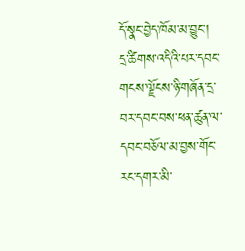དོ་སྣང་བྱེད་ཁོམ་མ་བྱུང་།
དྲ་ཚིགས་འདིའི་པར་དབང་གངས་ལྗོངས་ཉི་གཞོན་དྲ་བར་དབང་བས་ཕན་ཚུན་ལ་དབང་བཅོལ་མ་བྱས་གོང་རང་དགར་མི་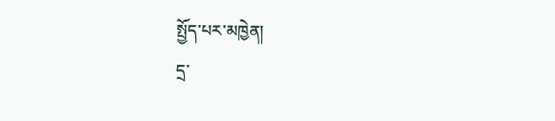སྤྱོད་པར་མཁྱེན།
དྲ་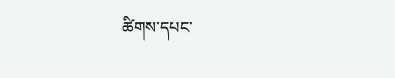ཚིགས་དཔང་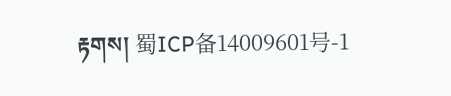རྟགས། 蜀ICP备14009601号-1